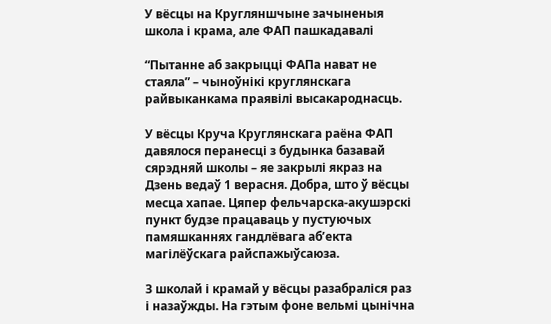У вёсцы на Кругляншчыне зачыненыя школа і крама, але ФАП пашкадавалі

“Пытанне аб закрыцці ФАПа нават не стаяла” – чыноўнікі круглянскага райвыканкама праявілі высакароднасць.

У вёсцы Круча Круглянскага раёна ФАП давялося перанесці з будынка базавай сярэдняй школы – яе закрылі якраз на Дзень ведаў 1 верасня. Добра, што ў вёсцы месца хапае. Цяпер фельчарска-акушэрскі пункт будзе працаваць у пустуючых памяшканнях гандлёвага аб’екта магілёўскага райспажыўсаюза.

З школай і крамай у вёсцы разабраліся раз і назаўжды. На гэтым фоне вельмі цынічна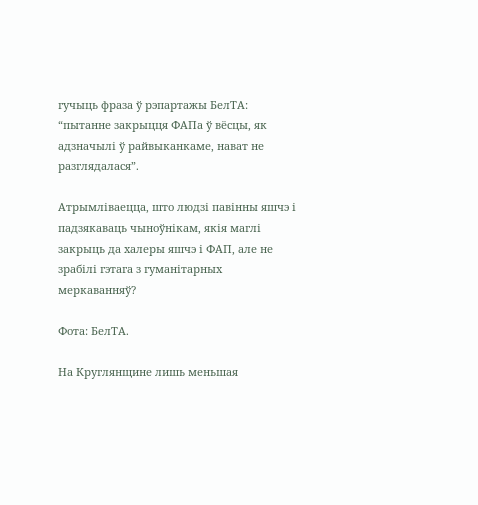гучыць фраза ў рэпартажы БелТА: “пытанне закрыцця ФАПа ў вёсцы, як адзначылі ў райвыканкаме, нават не разглядалася”.

Атрымліваецца, што людзі павінны яшчэ і падзякаваць чыноўнікам, якія маглі закрыць да халеры яшчэ і ФАП, але не зрабілі гэтага з гуманітарных меркаванняў?

Фота: БелТА.

На Круглянщине лишь меньшая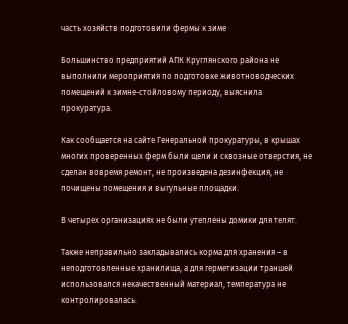часть хозяйств подготовили фермы к зиме

Большинство предприятий АПК Круглянского района не выполнили мероприятия по подготовке животноводческих помещений к зимне-стойловому периоду, выяснила прокуратура.

Как сообщается на сайте Генеральной прокуратуры, в крышах многих проверенных ферм были щели и сквозные отверстия, не сделан вовремя ремонт, не произведена дезинфекция, не почищены помещения и выгульные площадки.

В четырех организациях не были утеплены домики для телят.

Также неправильно закладывались корма для хранения – в неподготовленные хранилища, а для герметизации траншей использовался некачественный материал, температура не контролировалась.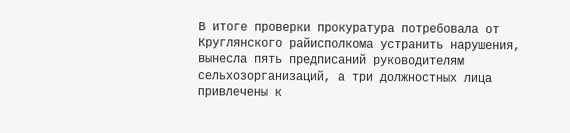В итоге проверки прокуратура потребовала от Круглянского райисполкома устранить нарушения, вынесла пять предписаний руководителям сельхозорганизаций, а три должностных лица привлечены к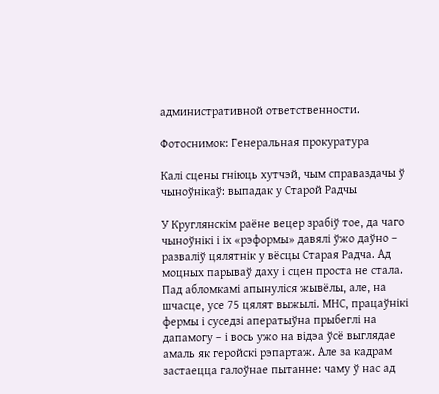административной ответственности.

Фотоснимок: Генеральная прокуратура

Калі сцены гніюць хутчэй, чым справаздачы ў чыноўнікаў: выпадак у Старой Радчы

У Круглянскім раёне вецер зрабіў тое, да чаго чыноўнікі і іх «рэформы» давялі ўжо даўно – разваліў цялятнік у вёсцы Старая Радча. Ад моцных парываў даху і сцен проста не стала. Пад абломкамі апынуліся жывёлы, але, на шчасце, усе 75 цялят выжылі. МНС, працаўнікі фермы і суседзі аператыўна прыбеглі на дапамогу – і вось ужо на відэа ўсё выглядае амаль як геройскі рэпартаж. Але за кадрам застаецца галоўнае пытанне: чаму ў нас ад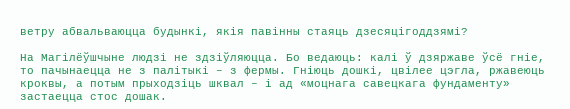ветру абвальваюцца будынкі, якія павінны стаяць дзесяцігоддзямі?

На Магілёўшчыне людзі не здзіўляюцца. Бо ведаюць: калі ў дзяржаве ўсё гніе, то пачынаецца не з палітыкі – з фермы. Гніюць дошкі, цвілее цэгла, ржавеюць кроквы, а потым прыходзіць шквал – і ад «моцнага савецкага фундаменту» застаецца стос дошак.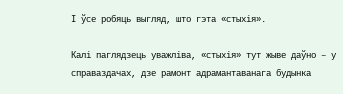І ўсе робяць выгляд, што гэта «стыхія».

Калі паглядзець уважліва, «стыхія» тут жыве даўно – у справаздачах, дзе рамонт адрамантаванага будынка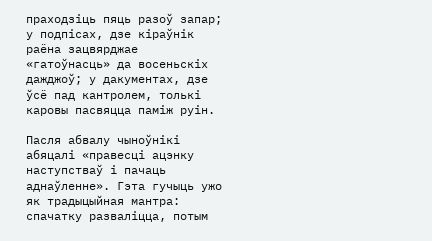праходзіць пяць разоў запар; у подпісах, дзе кіраўнік раёна зацвярджае «гатоўнасць» да восеньскіх дажджоў; у дакументах, дзе ўсё пад кантролем, толькі каровы пасвяцца паміж руін.

Пасля абвалу чыноўнікі абяцалі «правесці ацэнку наступстваў і пачаць аднаўленне». Гэта гучыць ужо як традыцыйная мантра: спачатку разваліцца, потым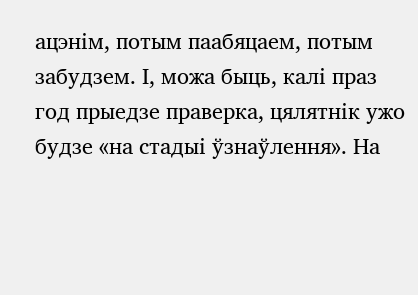ацэнім, потым паабяцаем, потым забудзем. І, можа быць, калі праз год прыедзе праверка, цялятнік ужо будзе «на стадыі ўзнаўлення». На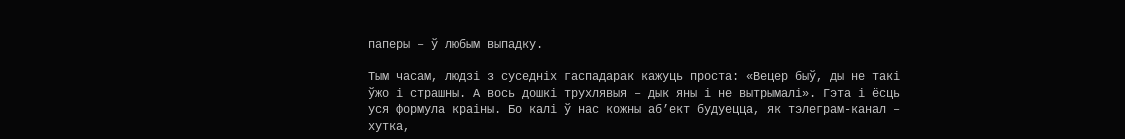паперы – ў любым выпадку.

Тым часам, людзі з суседніх гаспадарак кажуць проста: «Вецер быў, ды не такі ўжо і страшны. А вось дошкі трухлявыя – дык яны і не вытрымалі». Гэта і ёсць уся формула краіны. Бо калі ў нас кожны аб’ект будуецца, як тэлеграм-канал – хутка,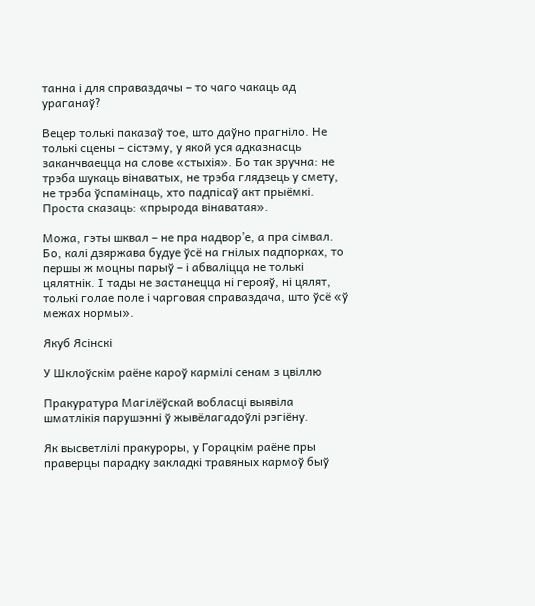танна і для справаздачы – то чаго чакаць ад ураганаў?

Вецер толькі паказаў тое, што даўно прагніло. Не толькі сцены – сістэму, у якой уся адказнасць заканчваецца на слове «стыхія». Бо так зручна: не трэба шукаць вінаватых, не трэба глядзець у смету, не трэба ўспамінаць, хто падпісаў акт прыёмкі. Проста сказаць: «прырода вінаватая».

Можа, гэты шквал – не пра надвор’е, а пра сімвал. Бо, калі дзяржава будуе ўсё на гнілых падпорках, то першы ж моцны парыў – і абваліцца не толькі цялятнік. І тады не застанецца ні герояў, ні цялят, толькі голае поле і чарговая справаздача, што ўсё «ў межах нормы».

Якуб Ясінскі

У Шклоўскім раёне кароў кармілі сенам з цвіллю

Пракуратура Магілёўскай вобласці выявіла шматлікія парушэнні ў жывёлагадоўлі рэгіёну.

Як высветлілі пракуроры, у Горацкім раёне пры праверцы парадку закладкі травяных кармоў быў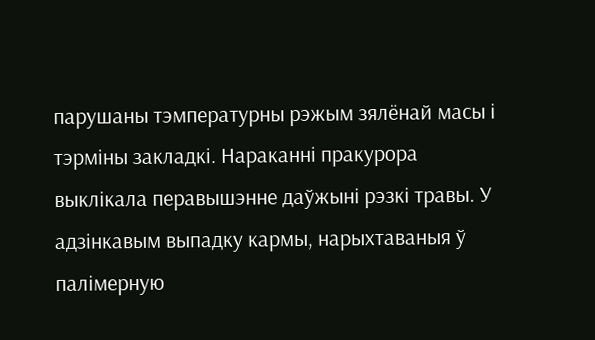парушаны тэмпературны рэжым зялёнай масы і тэрміны закладкі. Нараканні пракурора выклікала перавышэнне даўжыні рэзкі травы. У адзінкавым выпадку кармы, нарыхтаваныя ў палімерную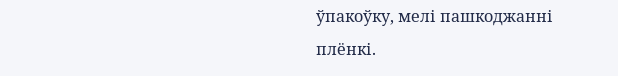ўпакоўку, мелі пашкоджанні плёнкі.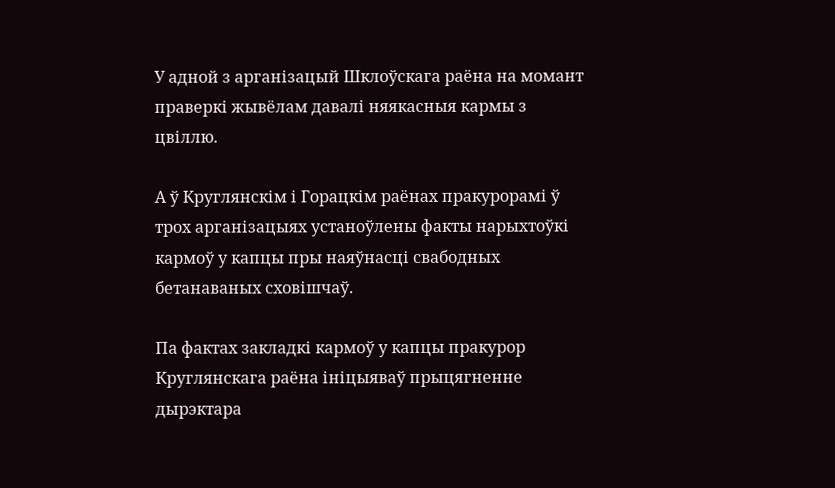У адной з арганізацый Шклоўскага раёна на момант праверкі жывёлам давалі няякасныя кармы з цвіллю.

А ў Круглянскім і Горацкім раёнах пракурорамі ў трох арганізацыях устаноўлены факты нарыхтоўкі кармоў у капцы пры наяўнасці свабодных бетанаваных сховішчаў.

Па фактах закладкі кармоў у капцы пракурор Круглянскага раёна ініцыяваў прыцягненне дырэктара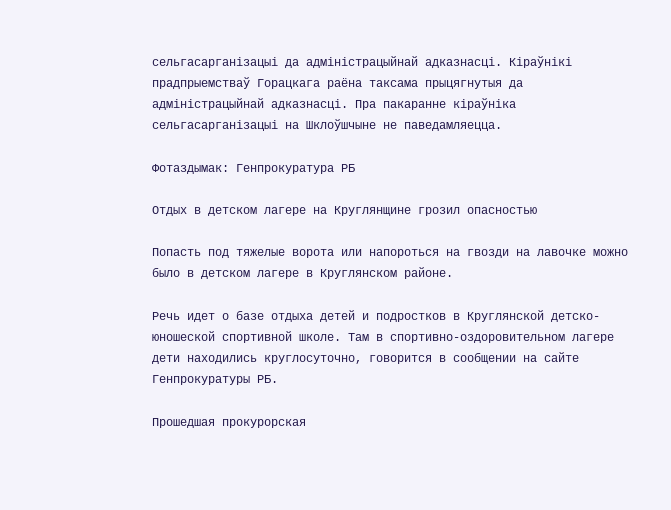сельгасарганізацыі да адміністрацыйнай адказнасці. Кіраўнікі прадпрыемстваў Горацкага раёна таксама прыцягнутыя да адміністрацыйнай адказнасці. Пра пакаранне кіраўніка сельгасарганізацыі на Шклоўшчыне не паведамляецца.

Фотаздымак: Генпрокуратура РБ

Отдых в детском лагере на Круглянщине грозил опасностью

Попасть под тяжелые ворота или напороться на гвозди на лавочке можно было в детском лагере в Круглянском районе.

Речь идет о базе отдыха детей и подростков в Круглянской детско-юношеской спортивной школе. Там в спортивно-оздоровительном лагере дети находились круглосуточно, говорится в сообщении на сайте Генпрокуратуры РБ.

Прошедшая прокурорская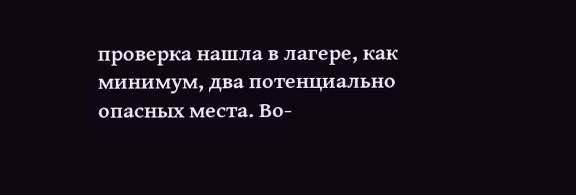проверка нашла в лагере, как минимум, два потенциально опасных места. Во-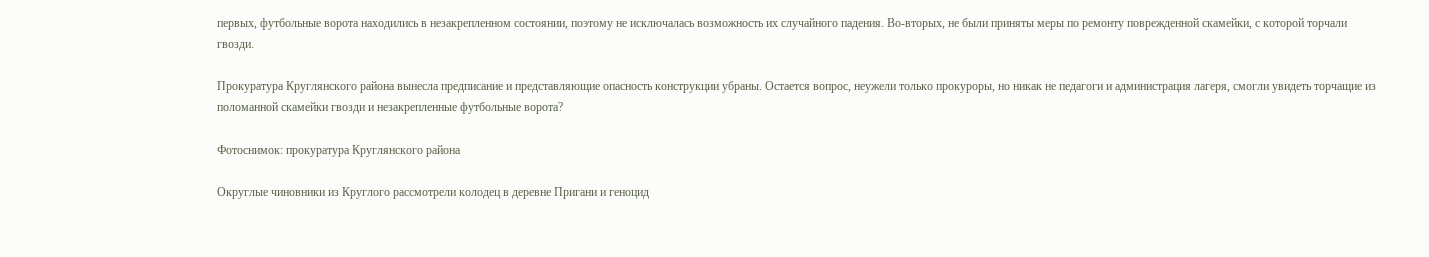первых, футбольные ворота находились в незакрепленном состоянии, поэтому не исключалась возможность их случайного падения. Во-вторых, не были приняты меры по ремонту поврежденной скамейки, с которой торчали гвозди.

Прокуратура Круглянского района вынесла предписание и представляющие опасность конструкции убраны. Остается вопрос, неужели только прокуроры, но никак не педагоги и администрация лагеря, смогли увидеть торчащие из поломанной скамейки гвозди и незакрепленные футбольные ворота?

Фотоснимок: прокуратура Круглянского района

Округлые чиновники из Круглого рассмотрели колодец в деревне Пригани и геноцид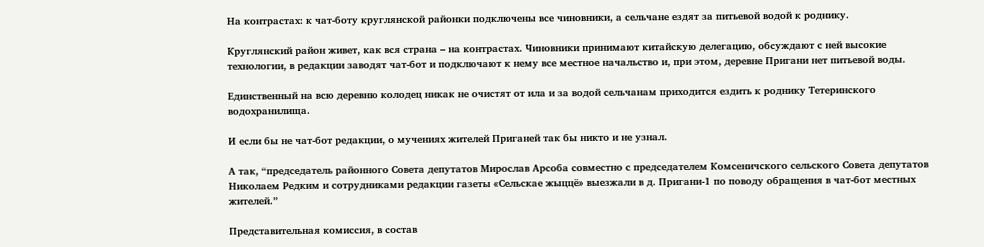На контрастах: к чат-боту круглянской районки подключены все чиновники, а сельчане ездят за питьевой водой к роднику.

Круглянский район живет, как вся страна – на контрастах. Чиновники принимают китайскую делегацию, обсуждают с ней высокие технологии, в редакции заводят чат-бот и подключают к нему все местное начальство и, при этом, деревне Пригани нет питьевой воды.

Единственный на всю деревню колодец никак не очистят от ила и за водой сельчанам приходится ездить к роднику Тетеринского водохранилища.

И если бы не чат-бот редакции, о мучениях жителей Приганей так бы никто и не узнал.

А так, “председатель районного Совета депутатов Мирослав Арсоба совместно с председателем Комсеничского сельского Совета депутатов Николаем Редким и сотрудниками редакции газеты «Сельскае жыццё» выезжали в д. Пригани-1 по поводу обращения в чат-бот местных жителей.”

Представительная комиссия, в состав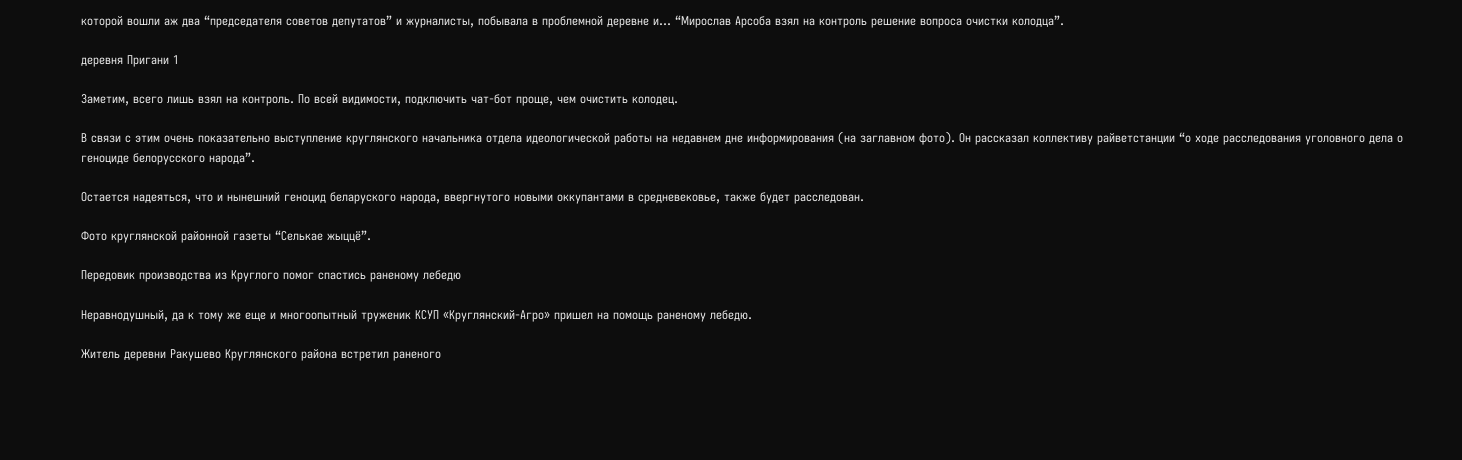которой вошли аж два “председателя советов депутатов” и журналисты, побывала в проблемной деревне и… “Мирослав Арсоба взял на контроль решение вопроса очистки колодца”.

деревня Пригани 1

Заметим, всего лишь взял на контроль. По всей видимости, подключить чат-бот проще, чем очистить колодец.

В связи с этим очень показательно выступление круглянского начальника отдела идеологической работы на недавнем дне информирования (на заглавном фото). Он рассказал коллективу райветстанции “о ходе расследования уголовного дела о геноциде белорусского народа”.

Остается надеяться, что и нынешний геноцид беларуского народа, ввергнутого новыми оккупантами в средневековье, также будет расследован.

Фото круглянской районной газеты “Селькае жыццё”.

Передовик производства из Круглого помог спастись раненому лебедю

Неравнодушный, да к тому же еще и многоопытный труженик КСУП «Круглянский-Агро» пришел на помощь раненому лебедю.

Житель деревни Ракушево Круглянского района встретил раненого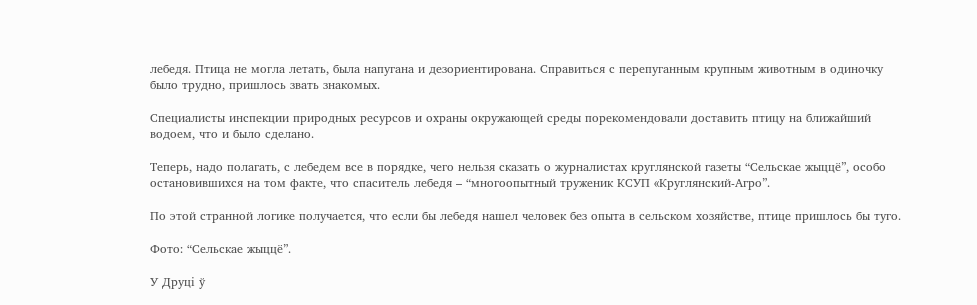лебедя. Птица не могла летать, была напугана и дезориентирована. Справиться с перепуганным крупным животным в одиночку было трудно, пришлось звать знакомых.

Специалисты инспекции природных ресурсов и охраны окружающей среды порекомендовали доставить птицу на ближайший водоем, что и было сделано.

Теперь, надо полагать, с лебедем все в порядке, чего нельзя сказать о журналистах круглянской газеты “Сельскае жыццё”, особо остановившихся на том факте, что спаситель лебедя – “многоопытный труженик КСУП «Круглянский-Агро”.

По этой странной логике получается, что если бы лебедя нашел человек без опыта в сельском хозяйстве, птице пришлось бы туго.

Фото: “Сельскае жыццё”.

У Друці ў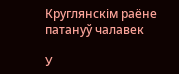Круглянскім раёне патануў чалавек

У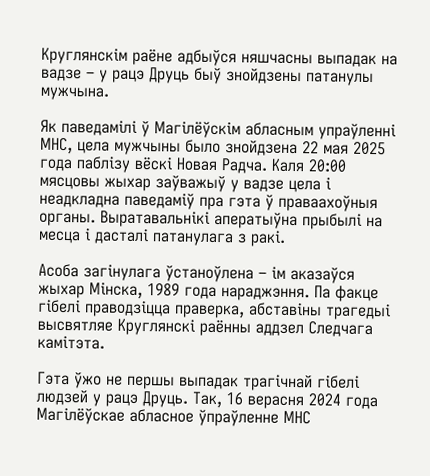Круглянскім раёне адбыўся няшчасны выпадак на вадзе – у рацэ Друць быў знойдзены патанулы мужчына.

Як паведамілі ў Магілёўскім абласным упраўленні МНС, цела мужчыны было знойдзена 22 мая 2025 года паблізу вёскі Новая Радча. Каля 20:00 мясцовы жыхар заўважыў у вадзе цела і неадкладна паведаміў пра гэта ў праваахоўныя органы. Выратавальнікі аператыўна прыбылі на месца і дасталі патанулага з ракі.

Асоба загінулага ўстаноўлена – ім аказаўся жыхар Мінска, 1989 года нараджэння. Па факце гібелі праводзіцца праверка, абставіны трагедыі высвятляе Круглянскі раённы аддзел Следчага камітэта.

Гэта ўжо не першы выпадак трагічнай гібелі людзей у рацэ Друць. Так, 16 верасня 2024 года Магілёўскае абласное ўпраўленне МНС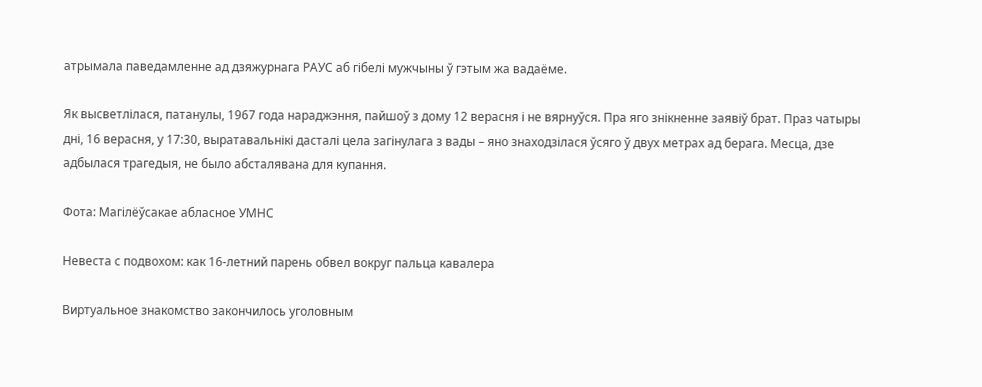атрымала паведамленне ад дзяжурнага РАУС аб гібелі мужчыны ў гэтым жа вадаёме.

Як высветлілася, патанулы, 1967 года нараджэння, пайшоў з дому 12 верасня і не вярнуўся. Пра яго знікненне заявіў брат. Праз чатыры дні, 16 верасня, у 17:30, выратавальнікі дасталі цела загінулага з вады – яно знаходзілася ўсяго ў двух метрах ад берага. Месца, дзе адбылася трагедыя, не было абсталявана для купання.

Фота: Магілёўсакае абласное УМНС

Невеста с подвохом: как 16-летний парень обвел вокруг пальца кавалера

Виртуальное знакомство закончилось уголовным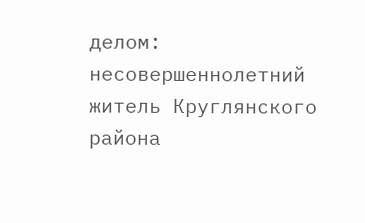делом: несовершеннолетний житель Круглянского района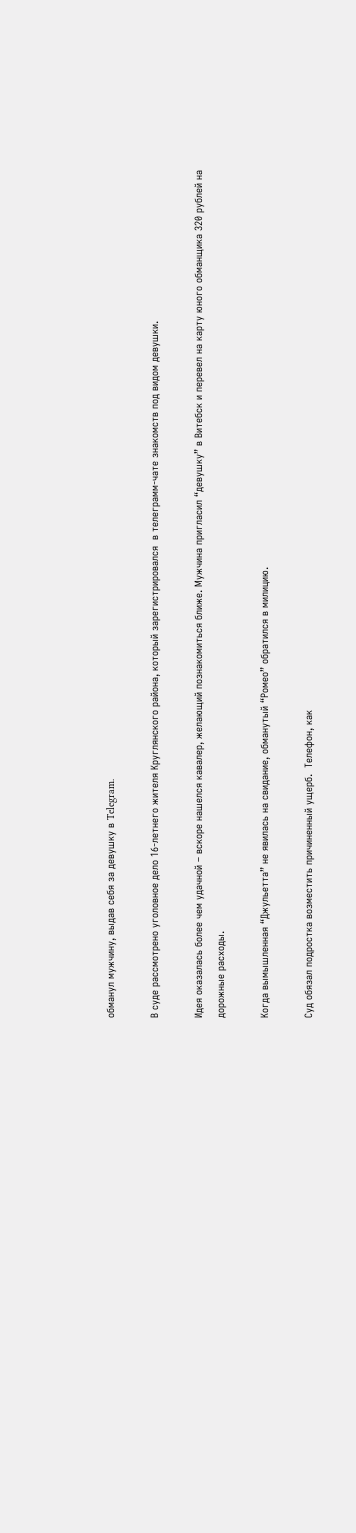обманул мужчину, выдав себя за девушку в Telegram.

В суде рассмотрено уголовное дело 16-летнего жителя Круглянского района, который зарегистрировался  в телеграмм-чате знакомств под видом девушки.

Идея оказалась более чем удачной – вскоре нашелся кавалер, желающий познакомиться ближе. Мужчина пригласил “девушку” в Витебск и перевел на карту юного обманщика 320 рублей на дорожные расходы.

Когда вымышленная “Джульетта” не явилась на свидание, обманутый “Ромео” обратился в милицию.

Суд обязал подростка возместить причиненный ущерб.  Телефон, как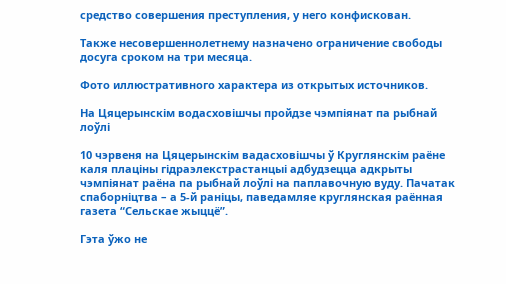средство совершения преступления, у него конфискован.

Также несовершеннолетнему назначено ограничение свободы досуга сроком на три месяца.

Фото иллюстративного характера из открытых источников.

На Цяцерынскім водасховішчы пройдзе чэмпіянат па рыбнай лоўлі

10 чэрвеня на Цяцерынскім вадасховішчы ў Круглянскім раёне каля плаціны гідраэлекстрастанцыі адбудзецца адкрыты чэмпіянат раёна па рыбнай лоўлі на паплавочную вуду. Пачатак спаборніцтва – а 5-й раніцы, паведамляе круглянская раённая газета “Сельскае жыццё”.

Гэта ўжо не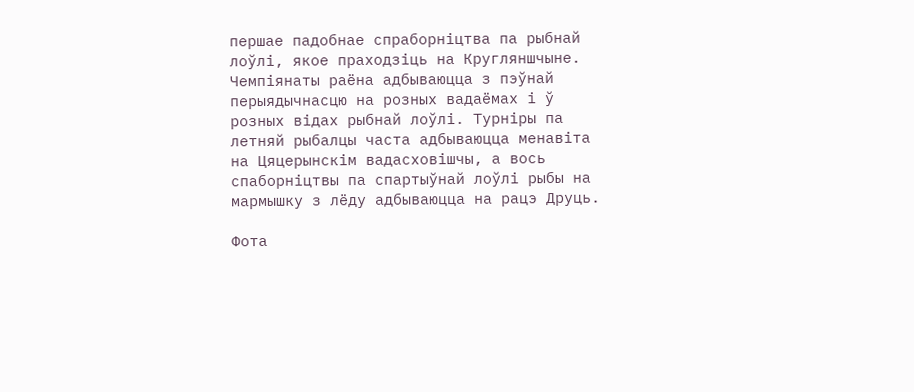першае падобнае спраборніцтва па рыбнай лоўлі, якое праходзіць на Кругляншчыне. Чемпіянаты раёна адбываюцца з пэўнай перыядычнасцю на розных вадаёмах і ў розных відах рыбнай лоўлі. Турніры па летняй рыбалцы часта адбываюцца менавіта на Цяцерынскім вадасховішчы, а вось спаборніцтвы па спартыўнай лоўлі рыбы на мармышку з лёду адбываюцца на рацэ Друць.

Фота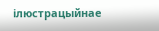ілюстрацыйнае